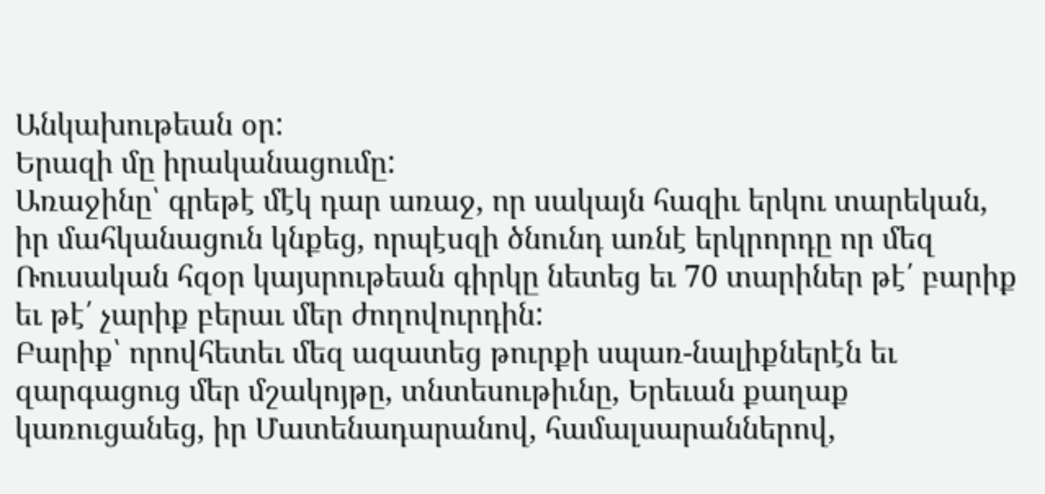Անկախութեան օր:
Երազի մը իրականացումը:
Առաջինը՝ գրեթէ մէկ դար առաջ, որ սակայն հազիւ երկու տարեկան, իր մահկանացուն կնքեց, որպէսզի ծնունդ առնէ երկրորդը որ մեզ Ռուսական հզօր կայսրութեան գիրկը նետեց եւ 70 տարիներ թէ՛ բարիք եւ թէ՛ չարիք բերաւ մեր ժողովուրդին:
Բարիք՝ որովհետեւ մեզ ազատեց թուրքի սպառ-նալիքներէն եւ զարգացուց մեր մշակոյթը, տնտեսութիւնը, Երեւան քաղաք կառուցանեց, իր Մատենադարանով, համալսարաններով,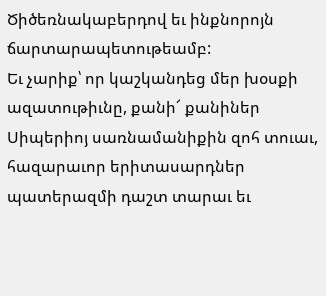Ծիծեռնակաբերդով եւ ինքնորոյն ճարտարապետութեամբ:
Եւ չարիք՝ որ կաշկանդեց մեր խօսքի ազատութիւնը, քանի՜ քանիներ Սիպերիոյ սառնամանիքին զոհ տուաւ, հազարաւոր երիտասարդներ պատերազմի դաշտ տարաւ եւ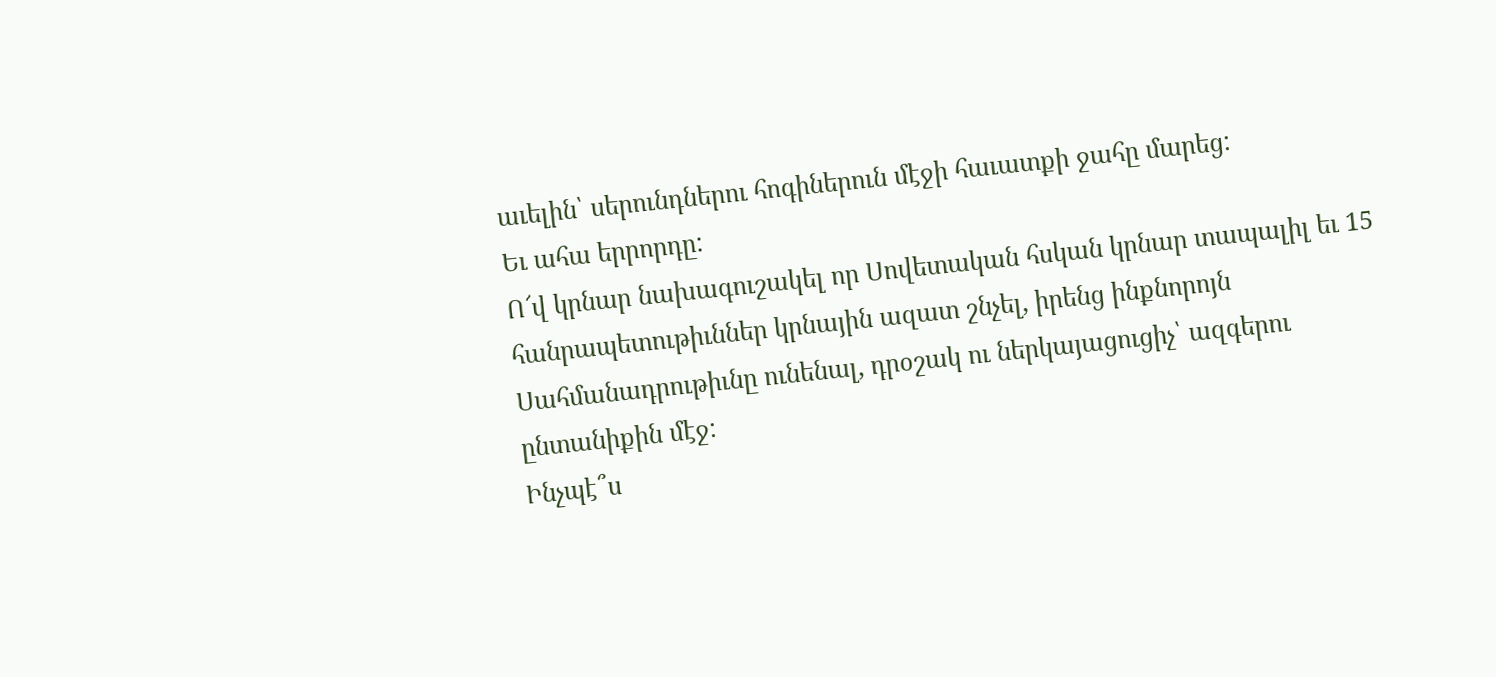աւելին՝ սերունդներու հոգիներուն մէջի հաւատքի ջահը մարեց:
Եւ ահա երրորդը:
Ո՜վ կրնար նախագուշակել որ Սովետական հսկան կրնար տապալիլ եւ 15 հանրապետութիւններ կրնային ազատ շնչել, իրենց ինքնորոյն Սահմանադրութիւնը ունենալ, դրօշակ ու ներկայացուցիչ՝ ազգերու ընտանիքին մէջ:
Ինչպէ՞ս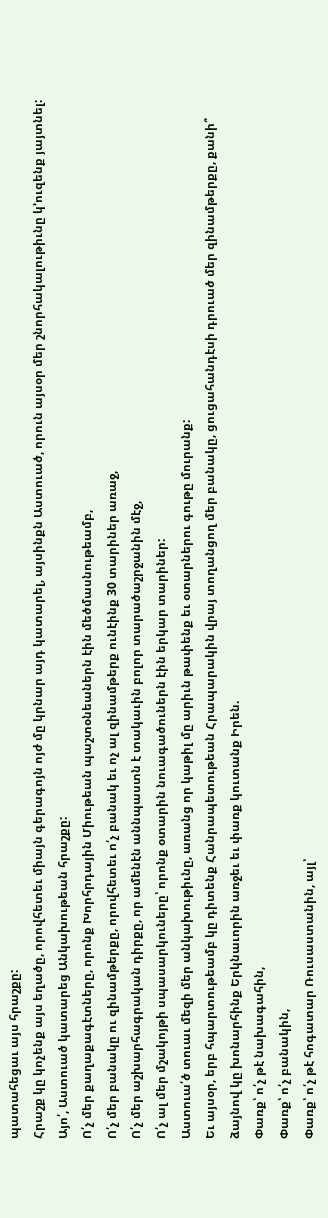պատահեցաւ այս հրաշքը:
Հրաշք կը կոչենք այս եղածը, որովհետեւ միայն գերագոյն ոյժ մը կրնար այդ կատարել, այսինքն Աստուած, որուն այսօր մեր շնորհակալութիւնը կ՚ուզենք յայտնել:
Այո՛, Աստուած կատարեց Անկախութեան հրաշքը:
Ո՛չ մեր քաղաքագէտները, որոնք Խորհրդային Միութեան պաշտօնեաներն էին մեծմասնութեամբ,
Ո՛չ մեր բանակը ու զինամթերքը, որովհետեւ ո՛չ բանակ եւ ոչ ալ զինամթերք ունէինք 30 տարիներ առաջ,
Ո՛չ մեր աշխարհագրական դիրքը, որ ամենէն աննպաստն է տակաւին բոլոր տարածաշրջանին մէջ,
Ո՛չ ալ մեր մշակոյթի սպասարկուները՝ որոնք օտարին նուագածուներն էին երկար տարիներ:
Աստուա՛ծ տուաւ մեզի մեր անկախութիւնը, առանց որ կաթիլ մը արիւն թափենք եւ օտարներու գութը մուրանք:
Եւ այսօր, երբ հպարտութեամբ կը դիտենք Հանրապետութեան Հրապարակին վրայ տողանցող մեր բանակը, ցուցահանդէսի դրուած մեր զինամթերքը, քանի՞ ձայնով կը խոնարհինք Երկնաւորին առջեւ եւ փառք կուտանք Իրեն.
Փառք՝ ո՛չ թէ նախագահին,
Փառք՝ ո՛չ բանակին,
Փառք՝ ո՛չ թէ հոգատար Ռուսաստանին, այլ՝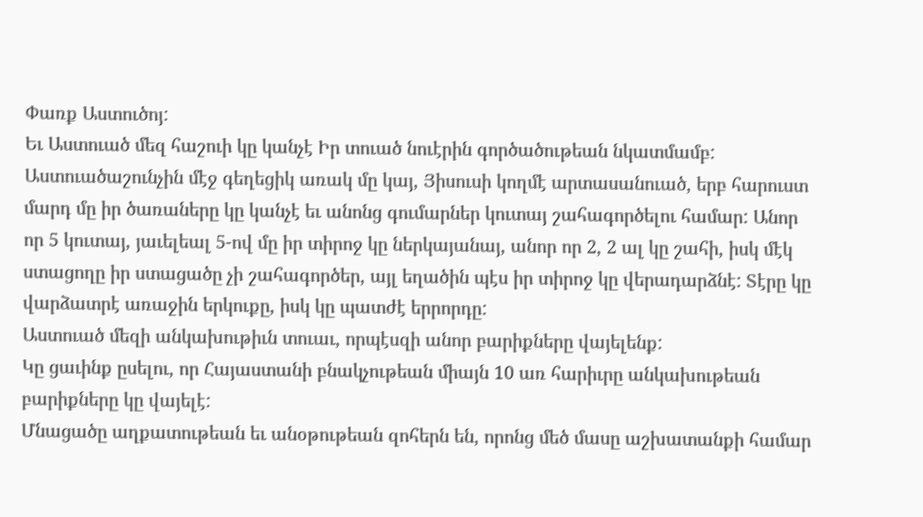Փառք Աստուծոյ:
Եւ Աստուած մեզ հաշուի կը կանչէ Իր տուած նուէրին գործածութեան նկատմամբ:
Աստուածաշունչին մէջ գեղեցիկ առակ մը կայ, Յիսուսի կողմէ արտասանուած, երբ հարուստ մարդ մը իր ծառաները կը կանչէ եւ անոնց գումարներ կուտայ շահագործելու համար: Անոր որ 5 կուտայ, յաւելեալ 5-ով մը իր տիրոջ կը ներկայանայ, անոր որ 2, 2 ալ կը շահի, իսկ մէկ ստացողը իր ստացածը չի շահագործեր, այլ եղածին պէս իր տիրոջ կը վերադարձնէ: Տէրը կը վարձատրէ առաջին երկուքը, իսկ կը պատժէ երրորդը:
Աստուած մեզի անկախութիւն տուաւ, որպէսզի անոր բարիքները վայելենք:
Կը ցաւինք ըսելու, որ Հայաստանի բնակչութեան միայն 10 առ հարիւրը անկախութեան բարիքները կը վայելէ:
Մնացածը աղքատութեան եւ անօթութեան զոհերն են, որոնց մեծ մասը աշխատանքի համար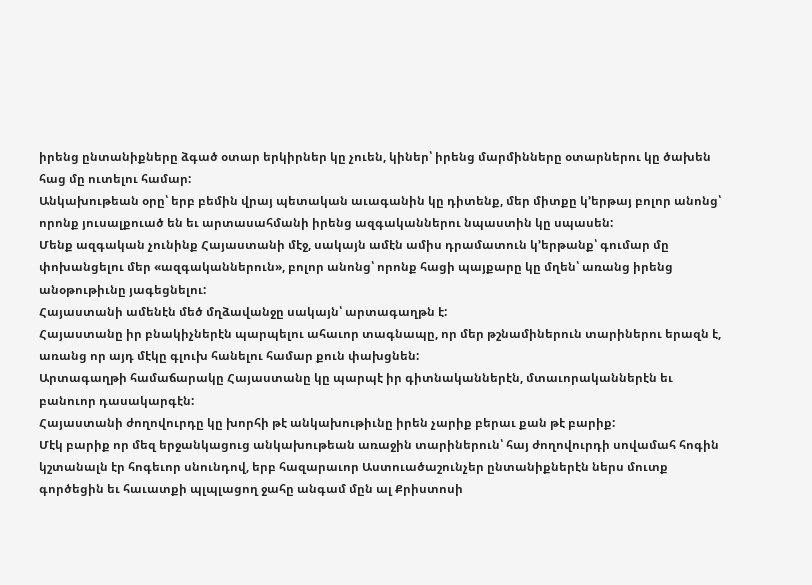իրենց ընտանիքները ձգած օտար երկիրներ կը չուեն, կիներ՝ իրենց մարմինները օտարներու կը ծախեն հաց մը ուտելու համար:
Անկախութեան օրը՝ երբ բեմին վրայ պետական աւագանին կը դիտենք, մեր միտքը կ՚երթայ բոլոր անոնց՝ որոնք յուսալքուած են եւ արտասահմանի իրենց ազգականներու նպաստին կը սպասեն:
Մենք ազգական չունինք Հայաստանի մէջ, սակայն ամէն ամիս դրամատուն կ՚երթանք՝ գումար մը փոխանցելու մեր «ազգականներուն», բոլոր անոնց՝ որոնք հացի պայքարը կը մղեն՝ առանց իրենց անօթութիւնը յագեցնելու:
Հայաստանի ամենէն մեծ մղձավանջը սակայն՝ արտագաղթն է:
Հայաստանը իր բնակիչներէն պարպելու ահաւոր տագնապը, որ մեր թշնամիներուն տարիներու երազն է, առանց որ այդ մէկը գլուխ հանելու համար քուն փախցնեն:
Արտագաղթի համաճարակը Հայաստանը կը պարպէ իր գիտնականներէն, մտաւորականներէն եւ բանուոր դասակարգէն:
Հայաստանի ժողովուրդը կը խորհի թէ անկախութիւնը իրեն չարիք բերաւ քան թէ բարիք:
Մէկ բարիք որ մեզ երջանկացուց անկախութեան առաջին տարիներուն՝ հայ ժողովուրդի սովամահ հոգին կշտանալն էր հոգեւոր սնունդով, երբ հազարաւոր Աստուածաշունչեր ընտանիքներէն ներս մուտք գործեցին եւ հաւատքի պլպլացող ջահը անգամ մըն ալ Քրիստոսի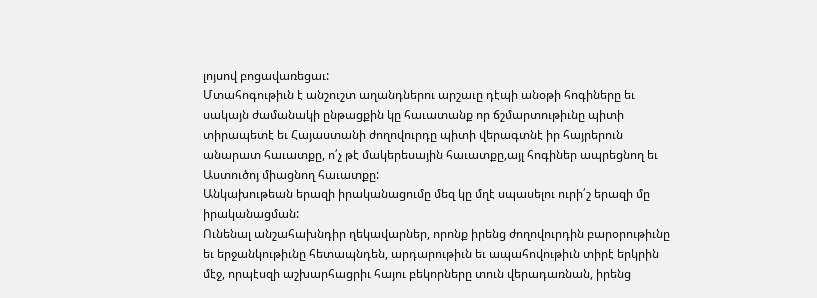լոյսով բոցավառեցաւ:
Մտահոգութիւն է անշուշտ աղանդներու արշաւը դէպի անօթի հոգիները եւ սակայն ժամանակի ընթացքին կը հաւատանք որ ճշմարտութիւնը պիտի տիրապետէ եւ Հայաստանի ժողովուրդը պիտի վերագտնէ իր հայրերուն անարատ հաւատքը, ո՛չ թէ մակերեսային հաւատքը,այլ հոգիներ ապրեցնող եւ Աստուծոյ միացնող հաւատքը:
Անկախութեան երազի իրականացումը մեզ կը մղէ սպասելու ուրի՛շ երազի մը իրականացման:
Ունենալ անշահախնդիր ղեկավարներ, որոնք իրենց ժողովուրդին բարօրութիւնը եւ երջանկութիւնը հետապնդեն, արդարութիւն եւ ապահովութիւն տիրէ երկրին մէջ, որպէսզի աշխարհացրիւ հայու բեկորները տուն վերադառնան, իրենց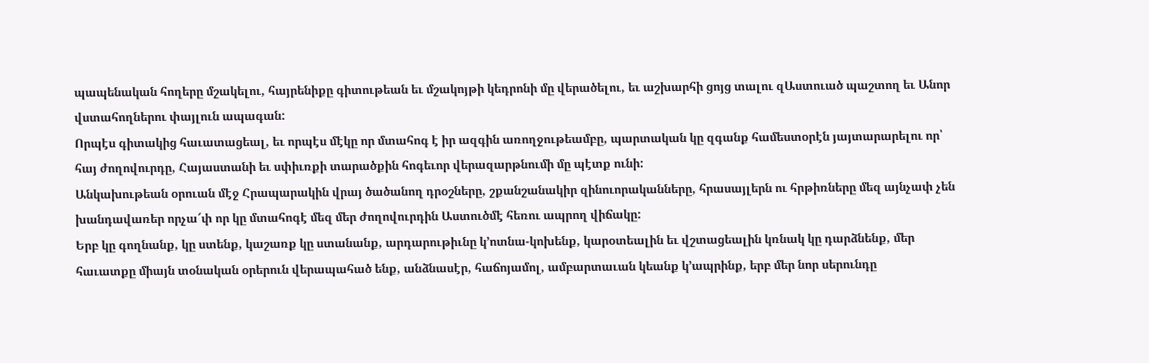պապենական հողերը մշակելու, հայրենիքը գիտութեան եւ մշակոյթի կեդրոնի մը վերածելու, եւ աշխարհի ցոյց տալու զԱստուած պաշտող եւ Անոր վստահողներու փայլուն ապագան:
Որպէս գիտակից հաւատացեալ, եւ որպէս մէկը որ մտահոգ է իր ազգին առողջութեամբը, պարտական կը զգանք համեստօրէն յայտարարելու որ՝ հայ ժողովուրդը, Հայաստանի եւ սփիւռքի տարածքին հոգեւոր վերազարթնումի մը պէտք ունի:
Անկախութեան օրուան մէջ Հրապարակին վրայ ծածանող դրօշները, շքանշանակիր զինուորականները, հրասայլերն ու հրթիռները մեզ այնչափ չեն խանդավառեր որչա՜փ որ կը մտահոգէ մեզ մեր ժողովուրդին Աստուծմէ հեռու ապրող վիճակը:
Երբ կը գողնանք, կը ստենք, կաշառք կը ստանանք, արդարութիւնը կ՚ոտնա-կոխենք, կարօտեալին եւ վշտացեալին կռնակ կը դարձնենք, մեր հաւատքը միայն տօնական օրերուն վերապահած ենք, անձնասէր, հաճոյամոլ, ամբարտաւան կեանք կ՚ապրինք, երբ մեր նոր սերունդը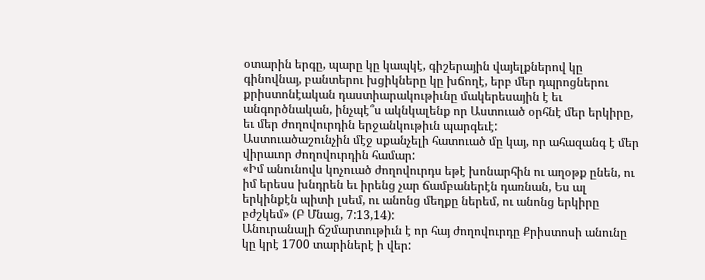օտարին երգը, պարը կը կապկէ, գիշերային վայելքներով կը գինովնայ, բանտերու խցիկները կը խճողէ, երբ մեր դպրոցներու քրիստոնէական դաստիարակութիւնը մակերեսային է եւ անգործնական, ինչպէ՞ս ակնկալենք որ Աստուած օրհնէ մեր երկիրը, եւ մեր ժողովուրդին երջանկութիւն պարգեւէ:
Աստուածաշունչին մէջ սքանչելի հատուած մը կայ, որ ահազանգ է մեր վիրաւոր ժողովուրդին համար:
«Իմ անունովս կոչուած ժողովուրդս եթէ խոնարհին ու աղօթք ընեն, ու իմ երեսս խնդրեն եւ իրենց չար ճամբաներէն դառնան, Ես ալ երկինքէն պիտի լսեմ, ու անոնց մեղքը ներեմ, ու անոնց երկիրը բժշկեմ» (Բ Մնաց, 7:13,14):
Անուրանալի ճշմարտութիւն է որ հայ ժողովուրդը Քրիստոսի անունը կը կրէ 1700 տարիներէ ի վեր: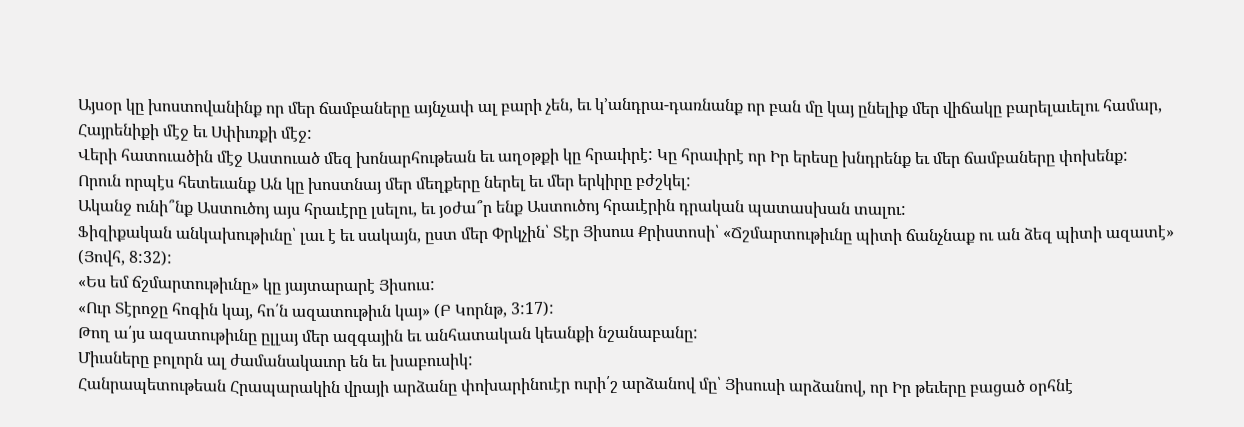Այսօր կը խոստովանինք որ մեր ճամբաները այնչափ ալ բարի չեն, եւ կ՚անդրա-դառնանք որ բան մը կայ ընելիք մեր վիճակը բարելաւելու համար, Հայրենիքի մէջ եւ Սփիւռքի մէջ:
Վերի հատուածին մէջ Աստուած մեզ խոնարհութեան եւ աղօթքի կը հրաւիրէ: Կը հրաւիրէ որ Իր երեսը խնդրենք եւ մեր ճամբաները փոխենք:
Որուն որպէս հետեւանք Ան կը խոստնայ մեր մեղքերը ներել եւ մեր երկիրը բժշկել:
Ականջ ունի՞նք Աստուծոյ այս հրաւէրը լսելու, եւ յօժա՞ր ենք Աստուծոյ հրաւէրին դրական պատասխան տալու:
Ֆիզիքական անկախութիւնը՝ լաւ է եւ սակայն, ըստ մեր Փրկչին՝ Տէր Յիսուս Քրիստոսի՝ «Ճշմարտութիւնը պիտի ճանչնաք ու ան ձեզ պիտի ազատէ» (Յովհ, 8:32):
«Ես եմ ճշմարտութիւնը» կը յայտարարէ Յիսուս:
«Ուր Տէրոջը հոգին կայ, հո՛ն ազատութիւն կայ» (Բ Կորնթ, 3:17):
Թող ա՛յս ազատութիւնը ըլլայ մեր ազգային եւ անհատական կեանքի նշանաբանը:
Միւսները բոլորն ալ ժամանակաւոր են եւ խաբուսիկ:
Հանրապետութեան Հրապարակին վրայի արձանը փոխարինուէր ուրի՛շ արձանով մը՝ Յիսուսի արձանով, որ Իր թեւերը բացած օրհնէ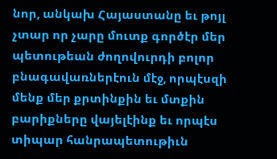նոր, անկախ Հայաստանը եւ թոյլ չտար որ չարը մուտք գործէր մեր պետութեան ժողովուրդի բոլոր բնագավառներէուն մէջ, որպէսզի մենք մեր քրտինքին եւ մտքին բարիքները վայելէինք եւ որպէս տիպար հանրապետութիւն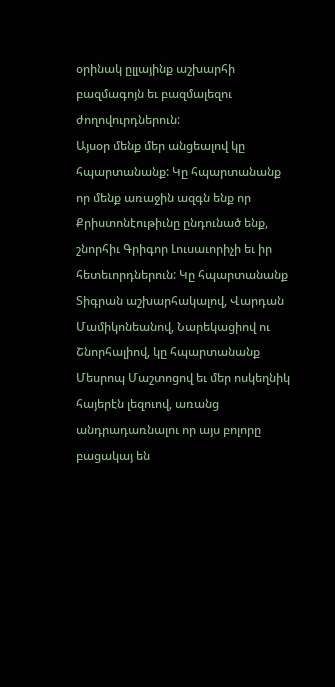օրինակ ըլլայինք աշխարհի բազմագոյն եւ բազմալեզու ժողովուրդներուն:
Այսօր մենք մեր անցեալով կը հպարտանանք: Կը հպարտանանք որ մենք առաջին ազգն ենք որ Քրիստոնէութիւնը ընդունած ենք, շնորհիւ Գրիգոր Լուսաւորիչի եւ իր հետեւորդներուն: Կը հպարտանանք Տիգրան աշխարհակալով, Վարդան Մամիկոնեանով, Նարեկացիով ու Շնորհալիով, կը հպարտանանք Մեսրոպ Մաշտոցով եւ մեր ոսկեղնիկ հայերէն լեզուով, առանց անդրադառնալու որ այս բոլորը բացակայ են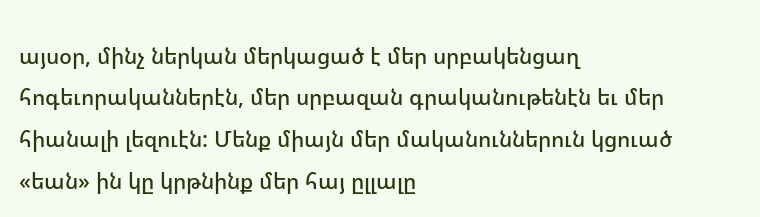այսօր, մինչ ներկան մերկացած է մեր սրբակենցաղ հոգեւորականներէն, մեր սրբազան գրականութենէն եւ մեր հիանալի լեզուէն: Մենք միայն մեր մականուններուն կցուած «եան» ին կը կրթնինք մեր հայ ըլլալը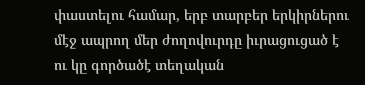փաստելու համար, երբ տարբեր երկիրներու մէջ ապրող մեր ժողովուրդը իւրացուցած է ու կը գործածէ տեղական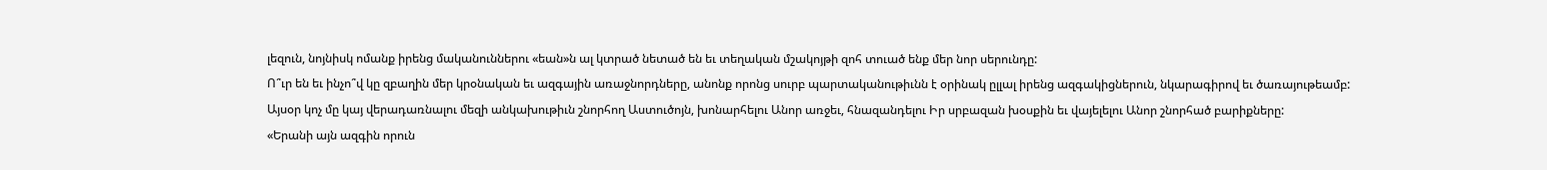լեզուն, նոյնիսկ ոմանք իրենց մականուններու «եան»ն ալ կտրած նետած են եւ տեղական մշակոյթի զոհ տուած ենք մեր նոր սերունդը:
Ո՞ւր են եւ ինչո՞վ կը զբաղին մեր կրօնական եւ ազգային առաջնորդները, անոնք որոնց սուրբ պարտականութիւնն է օրինակ ըլլալ իրենց ազգակիցներուն, նկարագիրով եւ ծառայութեամբ:
Այսօր կոչ մը կայ վերադառնալու մեզի անկախութիւն շնորհող Աստուծոյն, խոնարհելու Անոր առջեւ, հնազանդելու Իր սրբազան խօսքին եւ վայելելու Անոր շնորհած բարիքները:
«Երանի այն ազգին որուն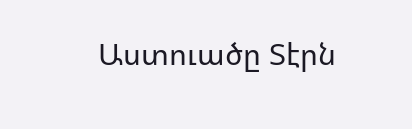Աստուածը Տէրն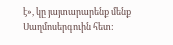է», կը յայտարարենք մենք Սաղմոսերգուին հետ: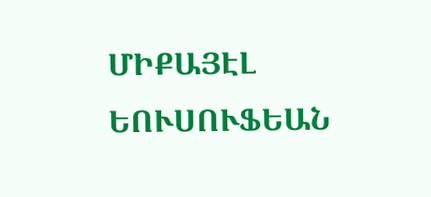ՄԻՔԱՅԷԼ ԵՈՒՍՈՒՖԵԱՆ